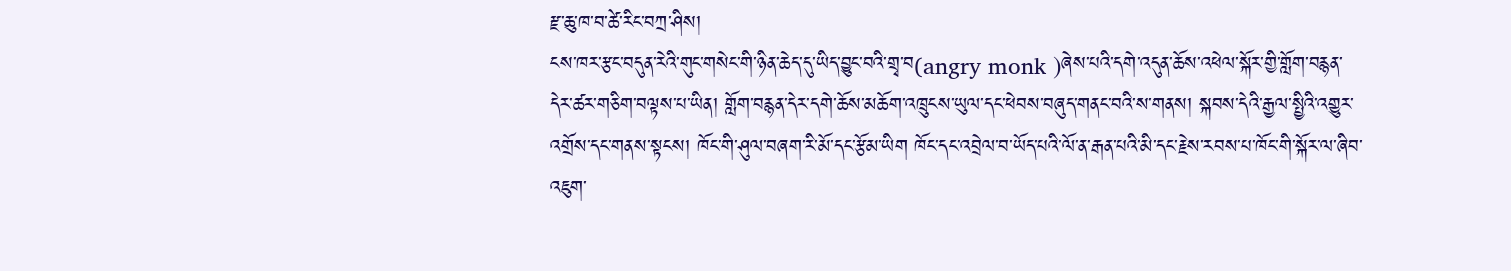རྫ་ཆུ་ཁ་བ་ཚེ་རིང་བཀྲ་ཤིས།
ངས་ཁར་རྩང་བདུན་རེའི་གུང་གསེང་གི་ཉིན་ཆེད་དུ་ཡིད་བྱུང་བའི་གྲྭ་བ(angry monk )ཞེས་པའི་དགེ་འདུན་ཆོས་འཕེལ་སྐོར་གྱི་གློག་བརྙན་དེར་ཚར་གཅིག་བལྟས་པ་ཡིན། གློག་བརྙན་དེར་དགེ་ཆོས་མཆོག་འཁྲུངས་ཡུལ་དང་ཕེབས་བཞུད་གནང་བའི་ས་གནས། སྐབས་དེའི་རྒྱལ་སྤྱིའི་འགྱུར་འགྲོས་དང་གནས་སྟངས། ཁོང་གི་ཤུལ་བཞག་རི་མོ་དང་རྩོམ་ཡིག ཁོང་དང་འབྲེལ་བ་ཡོད་པའི་ལོ་ན་རྒན་པའི་མི་དང་རྗེས་རབས་པ་ཁོང་གི་སྐོར་ལ་ཞིབ་འཇུག་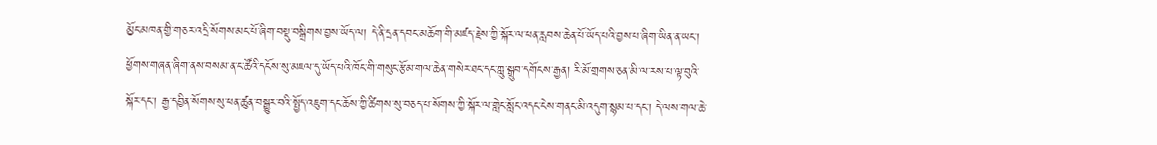མྱོང་མཁན་གྱི་གཅར་འདྲི་སོགས་མང་པོ་ཞིག་བསྡུ་བསྒྲིགས་བྱས་ཡོད་ལ། དེ་ནི་དྲན་དབང་མཆོག་གི་མཛད་རྗེས་ཀྱི་སྐོར་ལ་ཕན་རླབས་ཆེན་པོ་ཡོད་པའི་བྱས་པ་ཞིག་ཡིན་ན་ཡང་། ཕྱོགས་གཞན་ཞིག་ནས་བསམ་ན་ང་ཚོའི་དངོས་སུ་མཇལ་དུ་ཡོད་པའི་ཁོང་གི་གསུང་རྩོམ་གལ་ཆེན་གསེར་ཐང་དང་ཀླུ་སྒྲུབ་དགོངས་རྒྱན། རི་མོ་གྲགས་ཅན་མི་ལ་རས་པ་ལྟ་བུའི་སྐོར་དང་། རྒྱ་དབྱིན་སོགས་སུ་ཕན་ཚུན་བསྒྱུར་བའི་སྤྱོད་འཇུག་དང་ཆོས་ཀྱི་ཚིགས་སུ་བཅད་པ་སོགས་ཀྱི་སྐོར་ལ་གླེང་སློང་འདང་ངེས་གནང་མི་འདུག་སྙམ་པ་དང་། དེ་ལས་གལ་ཆེ་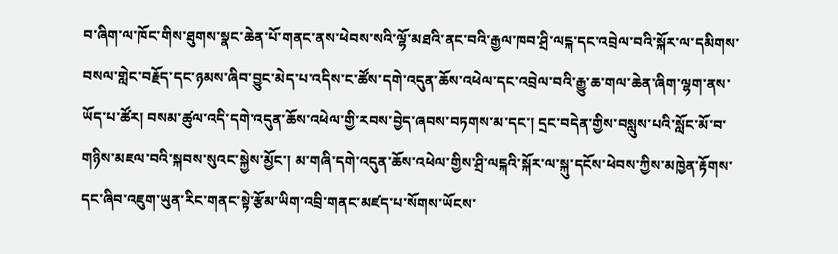བ་ཞིག་ལ་ཁོང་གིས་ཐུགས་སྣང་ཆེན་པོ་གནང་ནས་ཕེབས་སའི་ལྷོ་མཐའི་ནང་བའི་རྒྱལ་ཁབ་ཤྲི་ལངྐ་དང་འབྲེལ་བའི་སྐོར་ལ་དམིགས་བསལ་གླེང་བརྗོད་དང་ཉམས་ཞིབ་བྱུང་མེད་པ་འདིས་ང་ཚོས་དགེ་འདུན་ཆོས་འཕེལ་དང་འབྲེལ་བའི་རྒྱུ་ཆ་གལ་ཆེན་ཞིག་ལྷག་ནས་ཡོད་པ་ཚོར། བསམ་ཚུལ་འདི་དགེ་འདུན་ཆོས་འཕེལ་གྱི་རབས་བྱེད་ཞབས་བཏགས་མ་དང་། དྲང་བདེན་གྱིས་བསླུས་པའི་སློང་མོ་བ་གཉིས་མཇལ་བའི་སྐབས་སུའང་སྐྱེས་མྱོང་། མ་གཞི་དགེ་འདུན་ཆོས་འཕེལ་གྱིས་ཤྲི་ལངྐའི་སྐོར་ལ་སྐུ་དངོས་ཕེབས་ཀྱིས་མཁྱེན་རྟོགས་དང་ཞིབ་འཇུག་ཡུན་རིང་གནང་སྟེ་རྩོམ་ཡིག་འབྲི་གནང་མཛད་པ་སོགས་ཡོངས་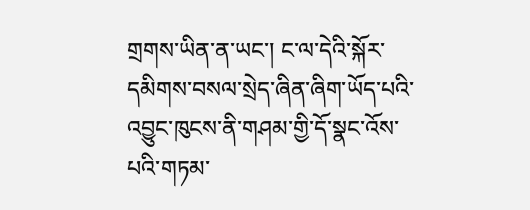གྲགས་ཡིན་ན་ཡང་། ང་ལ་དེའི་སྐོར་དམིགས་བསལ་སྲེད་ཞིན་ཞིག་ཡོད་པའི་འབྱུང་ཁུངས་ནི་གཤམ་གྱི་དོ་སྣང་འོས་པའི་གཏམ་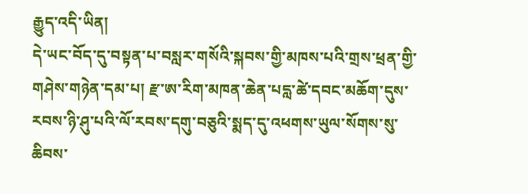རྒྱུད་འདི་ཡིན།
དེ་ཡང་བོད་དུ་བསྟན་པ་བསླར་གསོའི་སྐབས་གྱི་མཁས་པའི་གྲས་ཕྲན་གྱི་གཤེས་གཉེན་དམ་པ། རྫ་ཨ་རིག་མཁན་ཆེན་པདླ་ཚེ་དབང་མཆོག་དུས་རབས་ཉི་ཤུ་པའི་ལོ་རབས་དགུ་བཅུའི་སྨད་དུ་འཕགས་ཡུལ་སོགས་སུ་ཆིབས་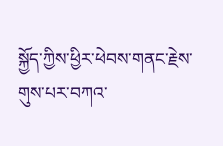སྐྱོད་ཀྱིས་ཕྱིར་ཕེབས་གནང་རྗེས་གུས་པར་བཀའ་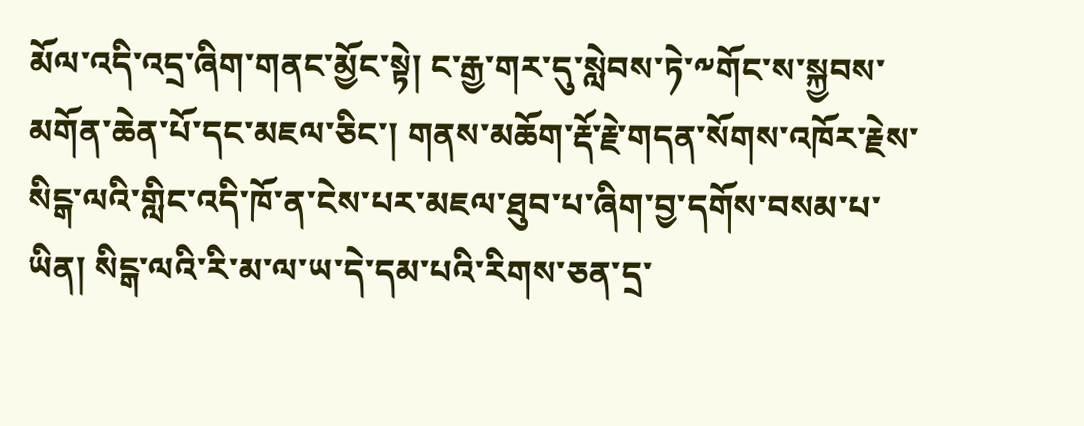མོལ་འདི་འདྲ་ཞིག་གནང་མྱོང་སྟེ། ང་རྒྱ་གར་དུ་སླེབས་ཏེ་༸གོང་ས་སྐྱབས་མགོན་ཆེན་པོ་དང་མཇལ་ཅིང་། གནས་མཆོག་རྡོ་རྗེ་གདན་སོགས་འཁོར་རྗེས་སིངྒ་ལའི་གླིང་འདི་ཁོ་ན་ངེས་པར་མཇལ་ཐུབ་པ་ཞིག་བྱ་དགོས་བསམ་པ་ཡིན། སིངྒ་ལའི་རི་མ་ལ་ཡ་དེ་དམ་པའི་རིགས་ཅན་དྲ་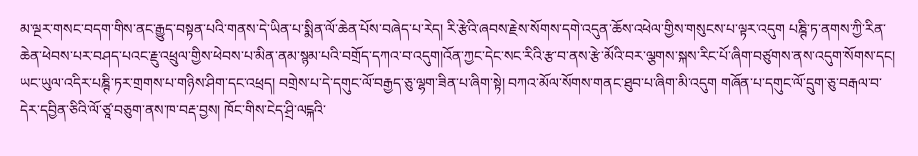མ་ལྔར་གསང་བདག་གིས་ནང་རྒྱུད་བསྟན་པའི་གནས་དེ་ཡིན་པ་སྨིན་ལོ་ཆེན་པོས་བཞེད་པ་རེད། རི་རྩེའི་ཞབས་རྗེས་སོགས་དགེ་འདུན་ཆོས་འཕེལ་གྱིས་གསུངས་པ་ལྟར་འདུག པཎྚི་ཏ་ནགས་ཀྱི་རིན་ཆེན་ཕེབས་པར་བཤད་པའང་རྗུ་འཕྲུལ་གྱིས་ཕེབས་པ་མིན་ནམ་སྙམ་པའི་བགྲོད་དཀའ་བ་འདུག།འོན་ཀྱང་དེང་སང་རིའི་རྩ་བ་ནས་རྩེ་མོའི་བར་ལྕགས་སྐས་རིང་པོ་ཞིག་བཙུགས་ནས་འདུག་སོགས་དང། ཡང་ཡུལ་འདིར་པཎྚི་ཏར་གྲགས་པ་གཉིས་ཤིག་དང་འཕྲད། བགྲེས་པ་དེ་དགུང་ལོ་བརྒྱད་ཅུ་ལྷག་ཟིན་པ་ཞིག་སྟེ། བཀའ་མོལ་སོགས་གནང་ཐུབ་པ་ཞིག་མི་འདུག གཞོན་པ་དགུང་ལོ་དྲུག་ཅུ་བརྒལ་བ་དེར་དབྱིན་ཅིའི་ལོ་ཙཱ་བཅུག་ནས་ཁ་བརྡ་བྱས། ཁོང་གིས་ངེད་ཤྲི་ལངྐའི་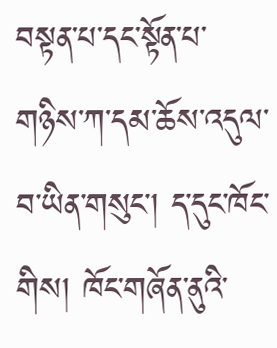བསྟན་པ་དང་སྟོན་པ་གཉིས་ཀ་དམ་ཆོས་འདུལ་བ་ཡིན་གསུང་། ད་དུང་ཁོང་གིས། ཁོང་གཞོན་ནུའི་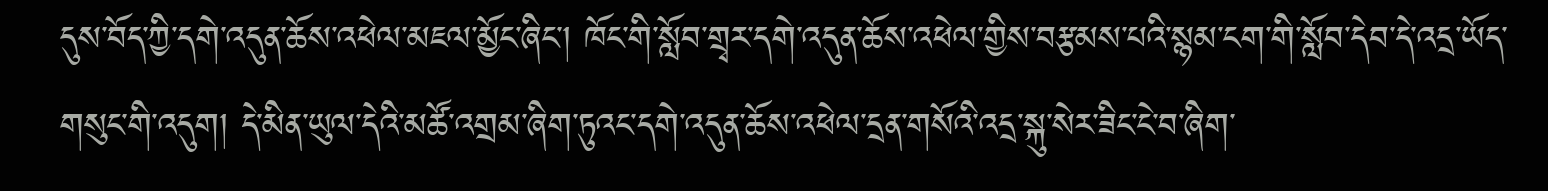དུས་བོད་ཀྱི་དགེ་འདུན་ཆོས་འཕེལ་མཇལ་མྱོང་ཞིང་། ཁོང་གི་སློབ་གྲྭར་དགེ་འདུན་ཆོས་འཕེལ་གྱིས་བརྩམས་པའི་སྙམ་ངག་གི་སློབ་དེབ་དེ་འདྲ་ཡོད་གསུང་གི་འདུག། དེ་མིན་ཡུལ་དེའི་མཚོ་འགྲམ་ཞིག་ཏུའང་དགེ་འདུན་ཆོས་འཕེལ་དྲན་གསོའི་འདྲ་སྐུ་སེར་ཟིང་ངེ་བ་ཞིག་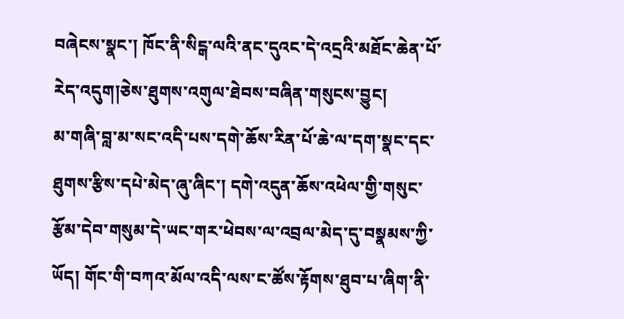བཞེངས་སྣང་། ཁོང་ནི་སིངྒ་ལའི་ནང་དུའང་དེ་འདྲའི་མཐོང་ཆེན་པོ་རེད་འདུག།ཅེས་ཐུགས་འགུལ་ཐེབས་བཞིན་གསུངས་བྱུང།
མ་གཞི་བླ་མ་སང་འདི་པས་དགེ་ཆོས་རིན་པོ་ཆེ་ལ་དག་སྣང་དང་ཐུགས་རྩིས་དཔེ་མེད་ཞུ་ཞིང་། དགེ་འདུན་ཆོས་འཕེལ་གྱི་གསུང་རྩོམ་དེབ་གསུམ་དེ་ཡང་གར་ཕེབས་ལ་འབྲལ་མེད་དུ་བསྣམས་ཀྱི་ཡོད། གོང་གི་བཀའ་མོལ་འདི་ལས་ང་ཚོས་རྟོགས་ཐུབ་པ་ཞིག་ནི་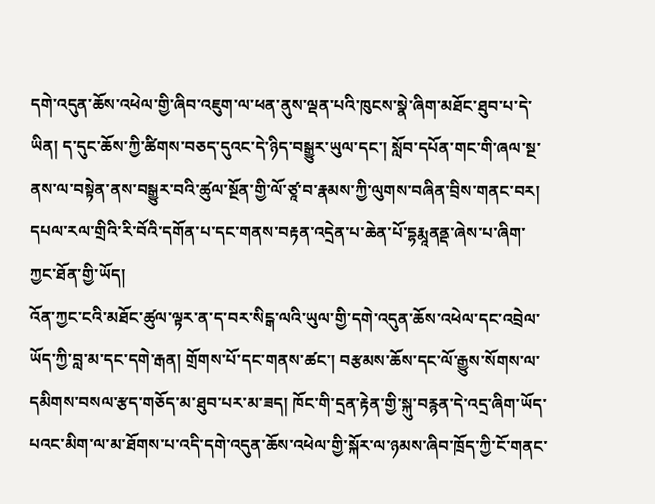དགེ་འདུན་ཆོས་འཕེལ་གྱི་ཞིབ་འཇུག་ལ་ཕན་ནུས་ལྡན་པའི་ཁུངས་སྣེ་ཞིག་མཐོང་ཐུབ་པ་དེ་ཡིན། ད་དུང་ཆོས་ཀྱི་ཚིགས་བཅད་དུའང་དེ་ཉིད་བསྒྱུར་ཡུལ་དང་། སློབ་དཔོན་གང་གི་ཞལ་སྔ་ནས་ལ་བསྟེན་ནས་བསྒྱུར་བའི་ཚུལ་སྔོན་གྱི་ལོ་ཙཱ་བ་རྣམས་ཀྱི་ལུགས་བཞིན་བྲིས་གནང་བར། དཔལ་རལ་གྲིའི་རི་བོའི་དགོན་པ་དང་གནས་བརྟན་འདྲེན་པ་ཆེན་པོ་དྷརྨཱནནྡ་ཞེས་པ་ཞིག་ཀྱང་ཐོན་གྱི་ཡོད།
འོན་ཀྱང་ངའི་མཐོང་ཚུལ་ལྟར་ན་ད་བར་སིངྒ་ལའི་ཡུལ་གྱི་དགེ་འདུན་ཆོས་འཕེལ་དང་འབྲེལ་ཡོད་ཀྱི་བླ་མ་དང་དགེ་རྒན། གྲོགས་པོ་དང་གནས་ཚང་། བརྩམས་ཆོས་དང་ལོ་རྒྱུས་སོགས་ལ་དམིགས་བསལ་རྩད་གཅོད་མ་ཐུབ་པར་མ་ཟད། ཁོང་གི་དྲན་རྟེན་གྱི་སྐུ་བརྙན་དེ་འདྲ་ཞིག་ཡོད་པའང་མིག་ལ་མ་ཐོགས་པ་འདི་དགེ་འདུན་ཆོས་འཕེལ་གྱི་སྐོར་ལ་ཉམས་ཞིབ་ཁྲོད་ཀྱི་ངོ་གནང་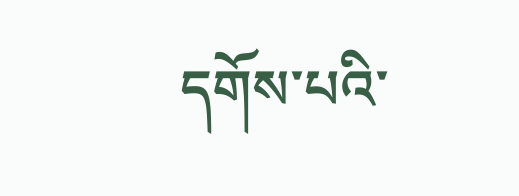དགོས་པའི་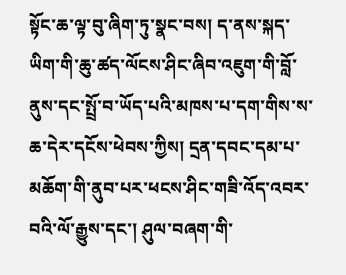སྟོང་ཆ་ལྟ་བུ་ཞིག་ཏུ་སྣང་བས། ད་ནས་སྐད་ཡིག་གི་ཆུ་ཚད་ལོངས་ཤིང་ཞིབ་འཇུག་གི་བློ་ནུས་དང་སྤྲོ་བ་ཡོད་པའི་མཁས་པ་དག་གིས་ས་ཆ་དེར་དངོས་ཕེབས་ཀྱིས། དྲན་དབང་དམ་པ་མཆོག་གི་ནུབ་པར་ཕངས་ཤིང་གཟི་འོད་འབར་བའི་ལོ་རྒྱུས་དང་། ཤུལ་བཞག་གི་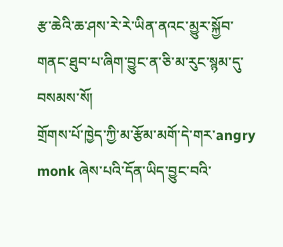རྩ་ཆེའི་ཆ་ཤས་རེ་རེ་ཡིན་ནའང་མྱུར་སྐྱོབ་གནང་ཐུབ་པ་ཞིག་བྱུང་ན་ཅི་མ་རུང་སྙམ་དུ་བསམས་སོ།
གྲོགས་པོ་ཁྱེད་ཀྱི་མ་རྩོམ་མགོ་དེ་གར་angry monk ཞེས་པའི་དོན་ཡིད་བྱུང་བའི་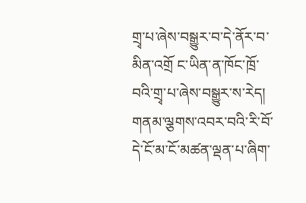གྲྭ་པ་ཞེས་བསྒྱུར་བ་དེ་ནོར་བ་མིན་འགྲོ ང་ཡིན་ན་ཁོང་ཁྲོ་བའི་གྲྭ་པ་ཞེས་བསྒྱུར་ས་རེད།
གནམ་ལྕགས་འབར་བའི་རི་བོ་དེ་ངོ་མ་ངོ་མཚན་ལྡན་པ་ཞིག་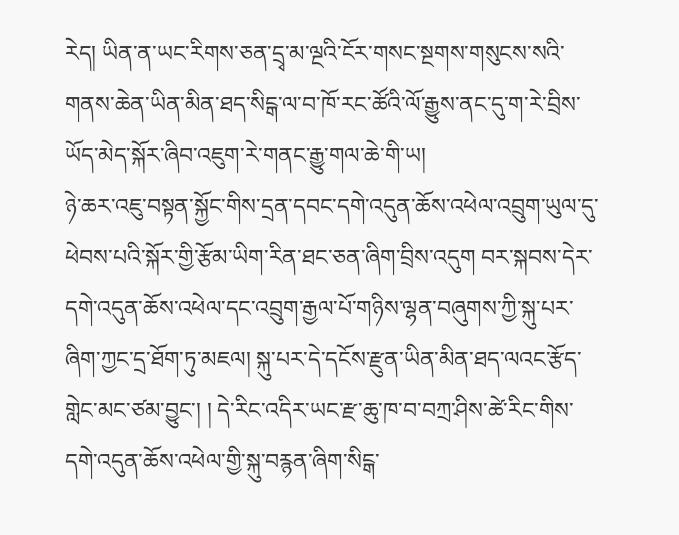རེད། ཡིན་ན་ཡང་རིགས་ཅན་དྲྭ་མ་ལྔའི་ངོར་གསང་སྔགས་གསུངས་སའི་གནས་ཆེན་ཡིན་མིན་ཐད་སིངྒ་ལ་བ་ཁོ་རང་ཚོའི་ལོ་རྒྱུས་ནང་དུ་ག་རེ་བྲིས་ཡོད་མེད་སྐོར་ཞིབ་འཇུག་རེ་གནང་རྒྱུ་གལ་ཆེ་གི་ཡ།
ཉེ་ཆར་འཇུ་བསྟན་སྐྱོང་གིས་དྲན་དབང་དགེ་འདུན་ཆོས་འཕེལ་འབྲུག་ཡུལ་དུ་ཕེབས་པའི་སྐོར་གྱི་རྩོམ་ཡིག་རིན་ཐང་ཅན་ཞིག་བྲིས་འདུག བར་སྐབས་དེར་དགེ་འདུན་ཆོས་འཕེལ་དང་འབྲུག་རྒྱལ་པོ་གཉིས་ལྷན་བཞུགས་ཀྱི་སྐུ་པར་ཞིག་ཀྱང་དྲ་ཐོག་ཏུ་མཇལ། སྐུ་པར་དེ་དངོས་རྫུན་ཡིན་མིན་ཐད་ལའང་རྩོད་གླེང་མང་ཙམ་བྱུང་། ། དེ་རིང་འདིར་ཡང་རྫ་ཆུ་ཁ་བ་བཀྲ་ཤིས་ཚེ་རིང་གིས་དགེ་འདུན་ཆོས་འཕེལ་གྱི་སྐུ་བརྙན་ཞིག་སིངྒ་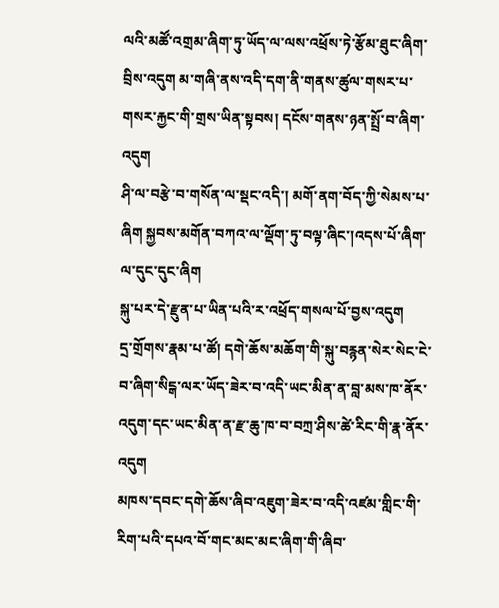ལའི་མཚོ་འགྲམ་ཞིག་ཏུ་ཡོད་ལ་ལས་འཕྲོས་ཏེ་རྩོམ་ཐུང་ཞིག་བྲིས་འདུག མ་གཞི་ནས་འདི་དག་ནི་གནས་ཚུལ་གསར་པ་གསར་རྐྱང་གི་གྲས་ཡིན་སྟབས། དངོས་གནས་ཉན་སྤྲོ་བ་ཞིག་འདུག
ཤི་ལ་བརྩེ་བ་གསོན་ལ་སྡང་འདི་། མགོ་ནག་བོད་ཀྱི་སེམས་པ་ཞིག སྐྱབས་མགོན་བཀའ་ལ་ལྡོག་ཏུ་བལྟ་ཞིང་།འདས་པོ་ཞིག་ལ་དུང་དུང་ཞིག
སྐུ་པར་དེ་རྫུན་པ་ཡིན་པའི་ར་འཕྲོད་གསལ་པོ་བྱས་འདུག
དྲ་གྲོགས་རྣམ་པ་ཚོ། དགེ་ཆོས་མཆོག་གི་སྐུ་བརྙན་སེར་སེང་ངེ་བ་ཞིག་སིངྒ་ལར་ཡོད་ཟེར་བ་འདི་ཡང་མིན་ན་བླ་མས་ཁ་ནོར་འདུག་དང་ཡང་མིན་ན་རྫ་ཆུ་ཁ་བ་བཀྲ་ཤིས་ཚེ་རིང་གི་རྣ་ནོར་འདུག
མཁས་དབང་དགེ་ཆོས་ཞིབ་འཇུག་ཟེར་བ་འདི་འཛམ་གླིང་གི་རིག་པའི་དཔའ་བོ་གང་མང་མང་ཞིག་གི་ཞིབ་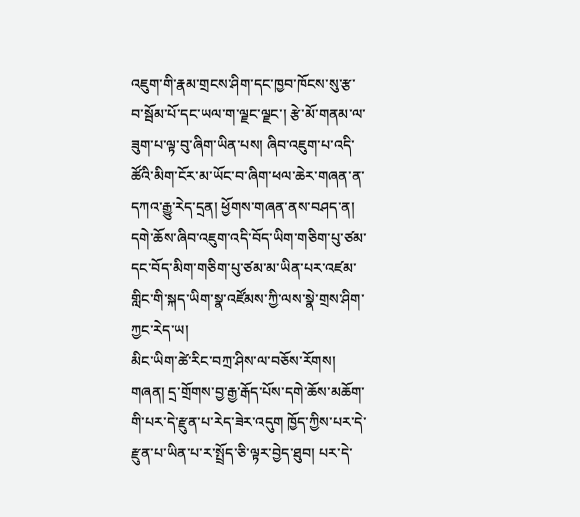འཇུག་གི་རྣམ་གྲངས་ཤིག་དང་ཁྱབ་ཁོངས་སུ་རྩ་བ་སྦོམ་པོ་དང་ཡལ་ག་ལྗང་ལྗང་། རྩེ་མོ་གནམ་ལ་ཟུག་པ་ལྟ་བུ་ཞིག་ཡིན་པས། ཞིབ་འཇུག་པ་འདི་ཚོའི་མིག་ངོར་མ་ཡོང་བ་ཞིག་ཕལ་ཆེར་གཞན་ན་དཀའ་རྒྱུ་རེད་དྲན། ཕྱོགས་གཞན་ནས་བཤད་ན། དགེ་ཆོས་ཞིབ་འཇུག་འདི་བོད་ཡིག་གཅིག་པུ་ཙམ་དང་བོད་མིག་གཅིག་པུ་ཙམ་མ་ཡིན་པར་འཛམ་གླིང་གི་སྐད་ཡིག་སྣ་འཛོམས་ཀྱི་ལས་སྣེ་གྲས་ཤིག་ཀྱང་རེད་ཡ།
མིང་ཡིག་ཚེ་རིང་བཀྲ་ཤིས་ལ་བཅོས་རོགས།
གཞན། དྲ་གྲོགས་བྱ་རྒྱ་རྒོད་པོས་དགེ་ཆོས་མཆོག་གི་པར་དེ་རྫུན་པ་རེད་ཟེར་འདུག ཁྱོད་ཀྱིས་པར་དེ་རྫུན་པ་ཡིན་པ་ར་སྤྲོད་ཅི་ལྟར་བྱེད་ཐུབ། པར་དེ་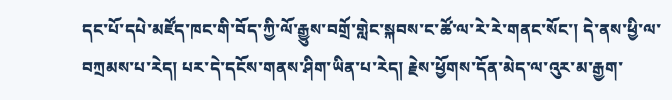དང་པོ་དཔེ་མཛོད་ཁང་གི་བོད་ཀྱི་ལོ་རྒྱུས་བགྲོ་གླེང་སྐབས་ང་ཚོ་ལ་རེ་རེ་གནང་སོང་། དེ་ནས་ཕྱི་ལ་བཀྲམས་པ་རེད། པར་དེ་དངོས་གནས་ཤིག་ཡིན་པ་རེད། རྗེས་ཕྱོགས་དོན་མེད་ལ་འུར་མ་རྒྱག་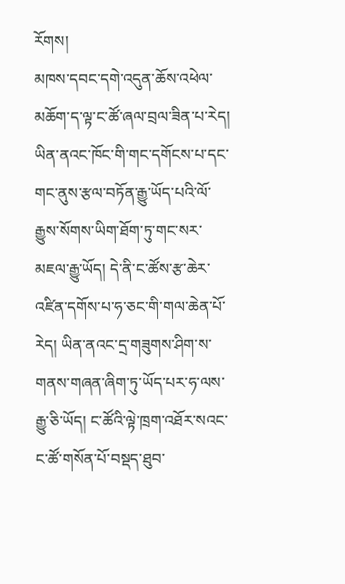རོགས།
མཁས་དབང་དགེ་འདུན་ཆོས་འཕེལ་མཆོག་ད་ལྟ་ང་ཚོ་ཞལ་བྲལ་ཟིན་པ་རེད། ཡིན་ནའང་ཁོང་གི་གང་དགོངས་པ་དང་གང་ནུས་རྩལ་བཏོན་རྒྱུ་ཡོད་པའི་ལོ་རྒྱུས་སོགས་ཡིག་ཐོག་ཏུ་གང་སར་མཇལ་རྒྱུ་ཡོད། དེ་ནི་ང་ཚོས་རྩ་ཆེར་འཛིན་དགོས་པ་ཧ་ཅང་གི་གལ་ཆེན་པོ་རེད། ཡིན་ནའང་དྲ་གཟུགས་ཤིག་ས་གནས་གཞན་ཞིག་ཏུ་ཡོད་པར་ཧ་ལས་རྒྱུ་ཅི་ཡོད། ང་ཚོའི་ལྟེ་ཁྲག་འཐོར་སའང་ང་ཚོ་གསོན་པོ་བསྡད་ཐུབ་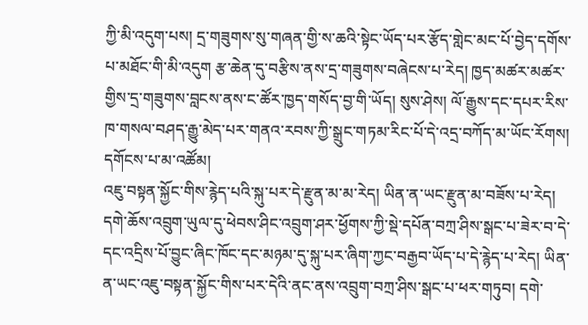ཀྱི་མི་འདུག་པས། དྲ་གཟུགས་སུ་གཞན་གྱི་ས་ཆའི་སྟེང་ཡོད་པར་རྩོད་གླེང་མང་པོ་བྱེད་དགོས་པ་མཐོང་གི་མི་འདུག རྩ་ཆེན་དུ་བརྩིས་ནས་དྲ་གཟུགས་བཞེངས་པ་རེད། ཁྱད་མཚར་མཚར་གྱིས་དྲ་གཟུགས་བླངས་ནས་ང་ཚོར་ཁྱད་གསོད་བྱ་གི་ཡོད། སུས་ཤེས། ལོ་རྒྱུས་དང་དཔར་རིས་ཁ་གསལ་བཤད་རྒྱུ་མེད་པར་གནའ་རབས་ཀྱི་སྒྲུང་གཏམ་རིང་པོ་དེ་འདྲ་བཀོད་མ་ཡོང་རོགས། དགོངས་པ་མ་འཚོམ།
འཇུ་བསྟན་སྐྱོང་གིས་རྙེད་པའི་སྐུ་པར་དེ་རྫུན་མ་མ་རེད། ཡིན་ན་ཡང་རྫུན་མ་བཟོས་པ་རེད། དགེ་ཆོས་འབྲུག་ཡུལ་དུ་ཕེབས་ཤིང་འབྲུག་ཤར་ཕྱོགས་ཀྱི་སྡེ་དཔོན་བཀྲ་ཤིས་སྒང་པ་ཟེར་བ་དེ་དང་འདྲིས་པོ་བྱུང་ཞིང་ཁོང་དང་མཉམ་དུ་སྐུ་པར་ཞིག་ཀྱང་བརྒྱབ་ཡོད་པ་དེ་རྙེད་པ་རེད། ཡིན་ན་ཡང་འཇུ་བསྟན་སྐྱོང་གིས་པར་དེའི་ནང་ནས་འབྲུག་བཀྲ་ཤིས་སྒང་པ་ཕར་གཏུབ། དགེ་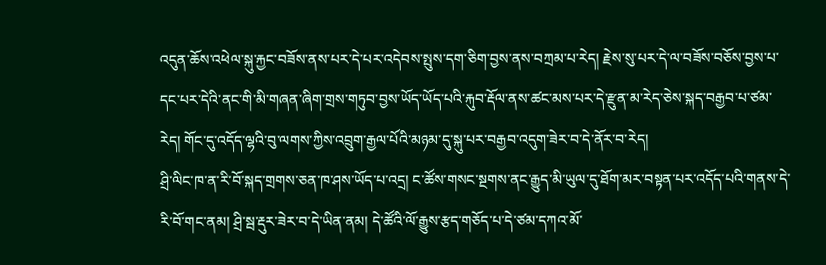འདུན་ཆོས་འཕེལ་སྐུ་རྐྱང་བཟོས་ནས་པར་དེ་པར་འདེབས་སྤུས་དག་ཅིག་བྱས་ནས་བཀྲམ་པ་རེད། རྗེས་སུ་པར་དེ་ལ་བཟོས་བཅོས་བྱས་པ་དང་པར་དེའི་ནང་གི་མི་གཞན་ཞིག་གྲས་གཏུབ་བྱས་ཡོད་ཡོད་པའི་རྐུབ་རྡོལ་ནས་ཚང་མས་པར་དེ་རྫུན་མ་རེད་ཅེས་སྐད་བརྒྱབ་པ་ཙམ་རེད། གོང་དུ་འདོད་ལྷའི་བུ་ལགས་ཀྱིས་འབྲུག་རྒྱལ་པོའི་མཉམ་དུ་སྐུ་པར་བརྒྱབ་འདུག་ཟེར་བ་དེ་ནོར་བ་རེད།
ཤྲི་ལིང་ཁ་ན་རི་བོ་སྐད་གྲགས་ཅན་ཁ་ཤས་ཡོད་པ་འདྲ། ང་ཚོས་གསང་སྔགས་ནང་རྒྱུད་མི་ཡུལ་དུ་ཐོག་མར་བསྟན་པར་འདོད་པའི་གནས་དེ་རི་བོ་གང་ནམ། ཤྲི་སྦ་རྡུར་ཟེར་བ་དེ་ཡིན་ནམ། དེ་ཚོའི་ལོ་རྒྱུས་རྩད་གཅོད་པ་དེ་ཙམ་དཀའ་མོ་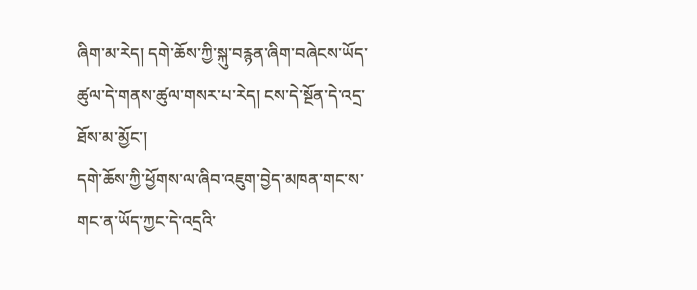ཞིག་མ་རེད། དགེ་ཆོས་ཀྱི་སྐུ་བརྙན་ཞིག་བཞེངས་ཡོད་ཚུལ་དེ་གནས་ཚུལ་གསར་པ་རེད། ངས་དེ་སྔོན་དེ་འདྲ་ཐོས་མ་མྱོང་།
དགེ་ཆོས་ཀྱི་ཕྱོགས་ལ་ཞིབ་འཇུག་བྱེད་མཁན་གང་ས་གང་ན་ཡོད་ཀྱང་དེ་འདྲའི་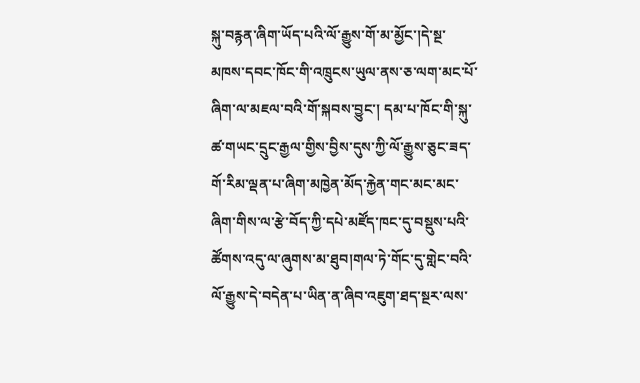སྐུ་བརྙན་ཞིག་ཡོད་པའི་ལོ་རྒྱུས་གོ་མ་མྱོང་།དེ་སྔ་མཁས་དབང་ཁོང་གི་འཁྲུངས་ཡུལ་ནས་ཅ་ལག་མང་པོ་ཞིག་ལ་མཇལ་བའི་གོ་སྐབས་བྱུང་། དམ་པ་ཁོང་གི་སྐུ་ཚ་གཡང་དྲུང་རྒྱལ་གྱིས་བྱིས་དུས་ཀྱི་ལོ་རྒྱུས་ཅུང་ཟད་གོ་རིམ་ལྡན་པ་ཞིག་མཁྱེན་མོད་རྐྱེན་གང་མང་མང་ཞིག་གིས་ལ་རྩེ་བོད་ཀྱི་དཔེ་མཛོད་ཁང་དུ་བསྡུས་པའི་ཚོགས་འདུ་ལ་ཞུགས་མ་ཐུབ།གལ་ཏེ་གོང་དུ་གླེང་བའི་ལོ་རྒྱུས་དེ་བདེན་པ་ཡིན་ན་ཞིབ་འཇུག་ཐད་སྔར་ལས་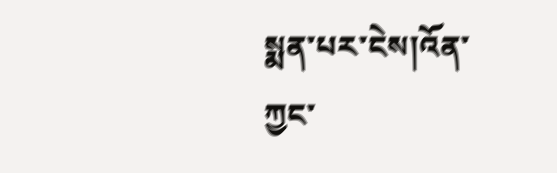སྨན་པར་ངེས།འོན་ཀྱང་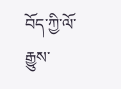བོད་ཀྱི་ལོ་རྒྱུས་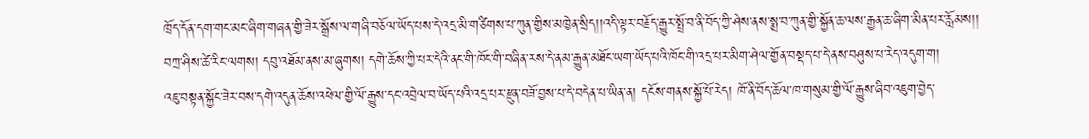ཁྲོད་དོན་དག་གང་མང་ཞིག་གཞན་གྱི་ཟེར་སྒྲོས་ལ་གཞི་བཅོལ་ཡོད་པས་དེ་འདྲ་མི་གཙིགས་པ་ཀུན་གྱིས་མཁྱེན་སྲིད།།འདི་ལྟར་བརྗོད་རྒྱུར་སྤྲོ་བ་ནི་བོད་ཀྱི་ཤེས་ནས་སྨྲ་བ་ཀུན་གྱི་སྐྱོན་ཆ་ལས་རྒྱན་ཆ་ཞིག་མིན་པར་རློམས།།
བཀྲ་ཤིས་ཚེ་རིང་ལགས། དབུ་འཐོམ་ནས་མ་ཞུགས། དགེ་ཆོས་ཀྱི་པར་དེའི་ནང་གི་ཁོང་གི་བཞིན་རས་དེ་ནམ་རྒྱུན་མཐོང་ཡག་ཡོད་པའི་ཁོང་གི་འདྲ་པར་མིག་ཤེལ་གྱོན་བསྡད་པ་དེ་ནས་བཤུས་པ་རེད་འདུག་ག།
འཇུ་བསྟན་སྐྱོང་ཟེར་བས་དགེ་འདུན་ཆོས་འཕེལ་གྱི་ལོ་རྒྱུས་དང་འབྲེལ་བ་ཡོད་པའི་འདྲ་པར་རྫུན་བཟོ་བྱས་པ་དེ་བདེན་པ་ཡིན་ན། དངོས་གནས་སྐྱོ་པོ་རེད། ཁོ་ནི་བོད་ཆོལ་ཁ་གསུམ་གྱི་ལོ་རྒྱུས་ཞིབ་འཇུག་བྱེད་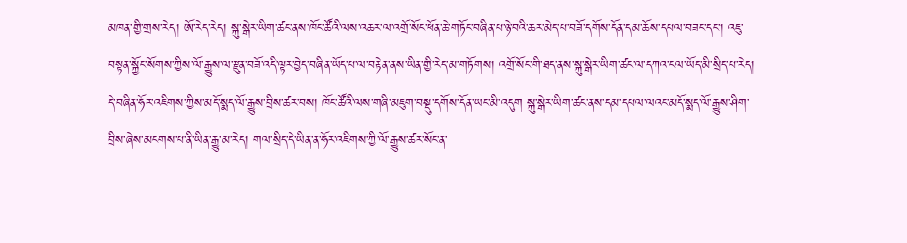མཁན་གྱི་གྲས་རེད། ཨོ་རེད་རེད། སྐུ་སྒེར་ཡིག་ཚང་ནས་ཁོང་ཚོའི་ལས་འཆར་ལ་འགྲོ་སོང་ཕོན་ཆེ་གཏོང་བཞིན་པ་ཉེ་བའི་ཆར་མེད་པ་བཟོ་དགོས་དོན་དམ་ཆོས་དཔལ་བཟང་དང་། འཇུ་བསྟན་སྐྱོང་སོགས་ཀྱིས་ལོ་རྒྱུས་ལ་རྫུན་བཟོ་འདི་ལྟར་བྱེད་བཞིན་ཡོད་པ་ལ་བརྟེན་ནས་ཡིན་གྱི་རེད་མ་གཏོགས། འགྲོ་སོང་གི་ཐད་ནས་སྐུ་སྒེར་ཡིག་ཚང་ལ་དཀའ་ངལ་ཡོད་མི་སྲིད་པ་རེད། དེ་བཞིན་ཧོར་འཇིགས་ཀྱིས་མདོ་སྨད་ལོ་རྒྱུས་བྲིས་ཚར་བས། ཁོང་ཚོའི་ལས་གཞི་མཇུག་བསྡུ་དགོས་དོན་ཡང་མི་འདུག སྐུ་སྒེར་ཡིག་ཚང་ནས་དམ་དཔལ་ལའང་མདོ་སྨད་ལོ་རྒྱུས་ཤིག་བྲིས་ཞེས་མངགས་པ་ནི་ཡིན་རྒྱུ་མ་རེད། གལ་སྲིད་དེ་ཡིན་ན་ཧོར་འཇིགས་ཀྱི་ལོ་རྒྱུས་ཚར་སོང་ན་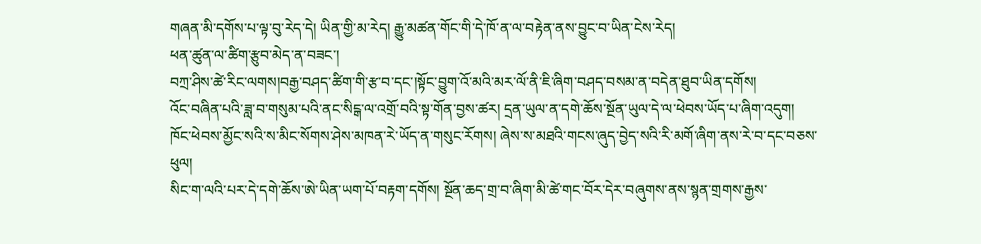གཞན་མི་དགོས་པ་ལྟ་བུ་རེད་དེ། ཡིན་གྱི་མ་རེད། རྒྱུ་མཚན་གོང་གི་དེ་ཁོ་ན་ལ་བརྟེན་ནས་བྱུང་བ་ཡིན་ངེས་རེད།
ཕན་ཚུན་ལ་ཚིག་རྩུབ་མེད་ན་བཟང་།
བཀྲ་ཤིས་ཚེ་རིང་ལགས།བརྒྱ་བཤད་ཚིག་གི་རྩ་བ་དང་།སྟོང་བྱུག་འོ་མའི་མར་ལོ་ནི་ཇི་ཞིག་བཤད་བསམ་ན་བདེན་ཐུབ་ཡིན་དགོས།
འོང་བཞིན་པའི་ཟླ་བ་གསུམ་པའི་ནང་སིངྒ་ལ་འགྲོ་བའི་སྟ་གོན་བྱས་ཚར། དྲན་ཡུལ་ན་དགེ་ཆོས་སྔོན་ཡུལ་དེ་ལ་ཕེབས་ཡོད་པ་ཞིག་འདུག། ཁོང་ཕེབས་མྱོང་སའི་ས་མིང་སོགས་ཤེས་མཁན་རེ་ཡོད་ན་གསུང་རོགས། ཞེས་ས་མཐའི་གངས་ཞུད་བྱེད་སའི་རི་མགོ་ཞིག་ནས་རེ་བ་དང་བཅས་ཕུལ།
སིང་ག་ལའི་པར་དེ་དགེ་ཆོས་ཨེ་ཡིན་ཡག་པོ་བརྟག་དགོས། སྔོན་ཆད་གྲ་བ་ཞིག་མི་ཚེ་གང་བོར་དེར་བཞུགས་ནས་སྙན་གྲགས་རྒྱས་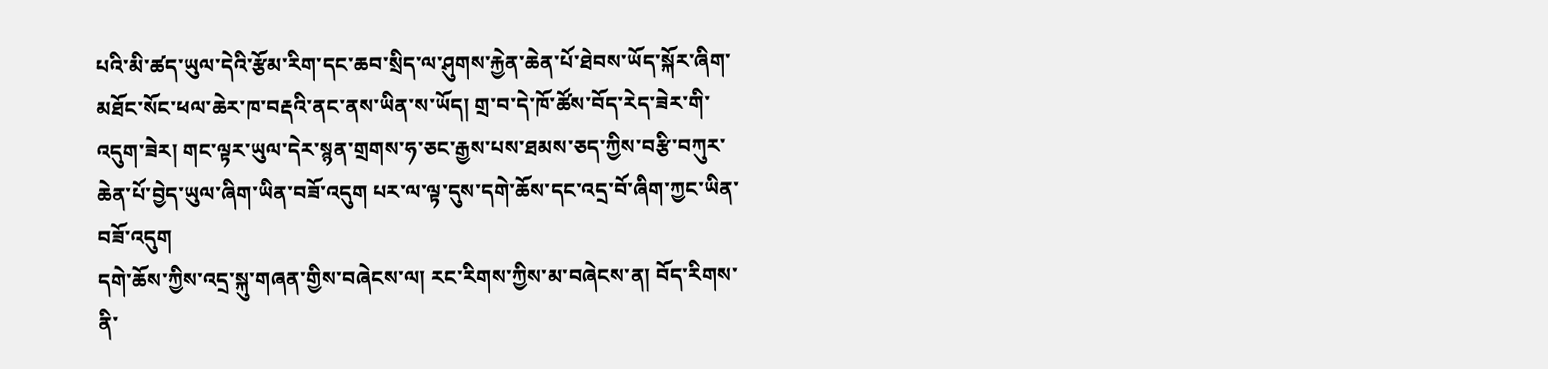པའི་མི་ཚད་ཡུལ་དེའི་རྩོམ་རིག་དང་ཆབ་སྲིད་ལ་ཤུགས་རྐྱེན་ཆེན་པོ་ཐེབས་ཡོད་སྐོར་ཞིག་མཐོང་སོང་ཕལ་ཆེར་ཁ་བརྡའི་ནང་ནས་ཡིན་ས་ཡོད། གྲ་བ་དེ་ཁོ་ཚོས་བོད་རེད་ཟེར་གི་འདུག་ཟེར། གང་ལྟར་ཡུལ་དེར་སྙན་གྲགས་ཧ་ཅང་རྒྱས་པས་ཐམས་ཅད་ཀྱིས་བརྩི་བཀུར་ཆེན་པོ་བྱེད་ཡུལ་ཞིག་ཡིན་བཟོ་འདུག པར་ལ་ལྟ་དུས་དགེ་ཆོས་དང་འདྲ་བོ་ཞིག་ཀྱང་ཡིན་བཟོ་འདུག
དགེ་ཆོས་ཀྱིས་འདྲ་སྐུ་གཞན་གྱིས་བཞེངས་ལ། རང་རིགས་ཀྱིས་མ་བཞེངས་ན། བོད་རིགས་ནི་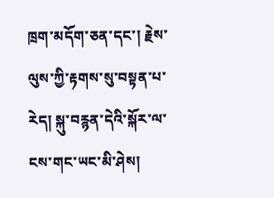ཁྲག་མདོག་ཅན་དང་། རྗེས་ལུས་ཀྱི་རྟགས་སུ་བསྟན་པ་རེད། སྐུ་བརྙན་དེའི་སྐོར་ལ་ངས་གང་ཡང་མི་ཤེས།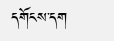དགོངས་དག